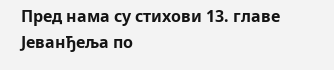Пред нама су стихови 13. главе Јеванђеља по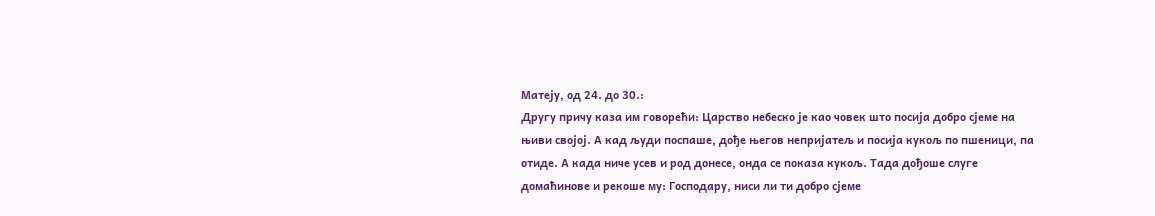Матеју, од 24. до 30.:
Другу причу каза им говорећи: Царство небеско је као човек што посија добро сјеме на њиви својој. А кад људи поспаше, дође његов непријатељ и посија кукољ по пшеници, па отиде. А када ниче усев и род донесе, онда се показа кукољ. Тада дођоше слуге домаћинове и рекоше му: Господару, ниси ли ти добро сјеме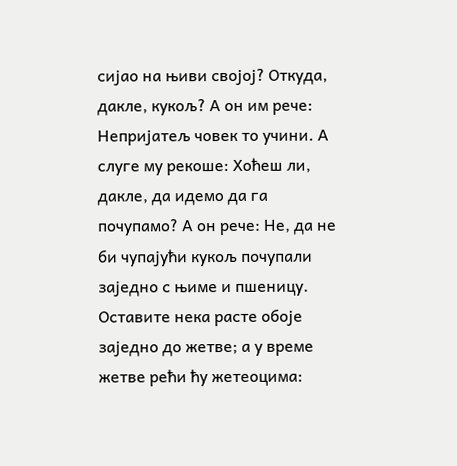сијао на њиви својој? Откуда, дакле, кукољ? А он им рече: Непријатељ човек то учини. А слуге му рекоше: Хоћеш ли, дакле, да идемо да га почупамо? А он рече: Не, да не би чупајући кукољ почупали заједно с њиме и пшеницу. Оставите нека расте обоје заједно до жетве; а у време жетве рећи ћу жетеоцима: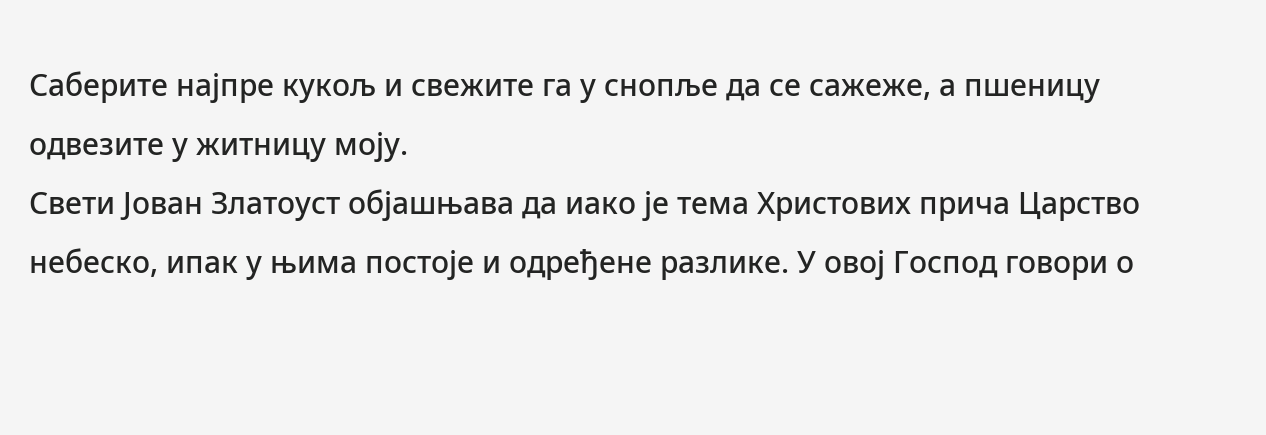Саберите најпре кукољ и свежите га у снопље да се сажеже, а пшеницу одвезите у житницу моју.
Свети Јован Златоуст објашњава да иако је тема Христових прича Царство небеско, ипак у њима постоје и одређене разлике. У овој Господ говори о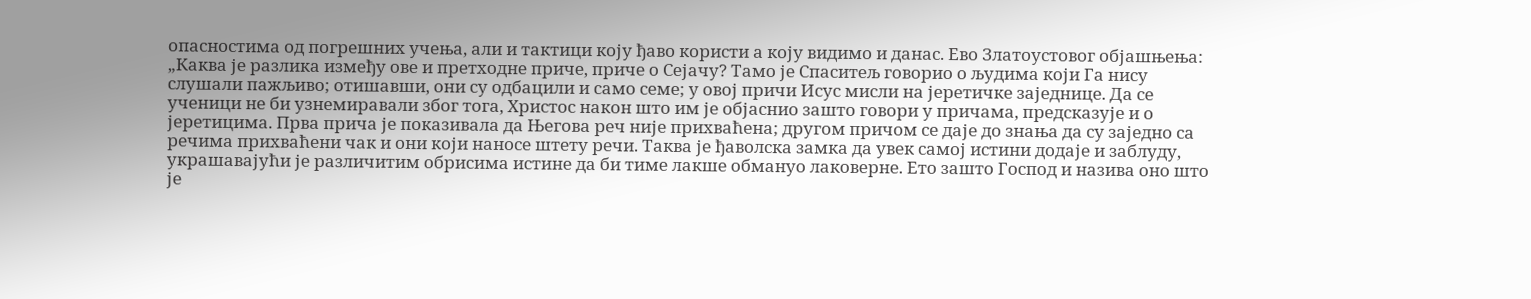опасностима од погрешних учења, али и тактици коју ђаво користи а коју видимо и данас. Ево Златоустовог објашњења: „Каква је разлика између ове и претходне приче, приче о Сејачу? Тамо је Спаситељ говорио о људима који Га нису слушали пажљиво; отишавши, они су одбацили и само семе; у овој причи Исус мисли на јеретичке заједнице. Да се ученици не би узнемиравали због тога, Христос након што им је објаснио зашто говори у причама, предсказује и о јеретицима. Прва прича је показивала да Његова реч није прихваћена; другом причом се даје до знања да су заједно са речима прихваћени чак и они који наносе штету речи. Таква је ђаволска замка да увек самој истини додаје и заблуду, украшавајући је различитим обрисима истине да би тиме лакше обмануо лаковерне. Ето зашто Господ и назива оно што је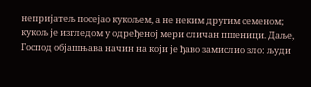непријатељ посејао кукољем, а не неким другим семеном; кукољ је изгледом у одређеној мери сличан пшеници. Даље, Господ објашњава начин на који је ђаво замислио зло: људи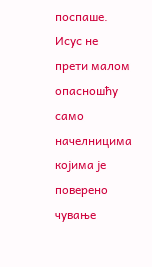поспаше. Исус не прети малом опасношћу само начелницима којима је поверено чување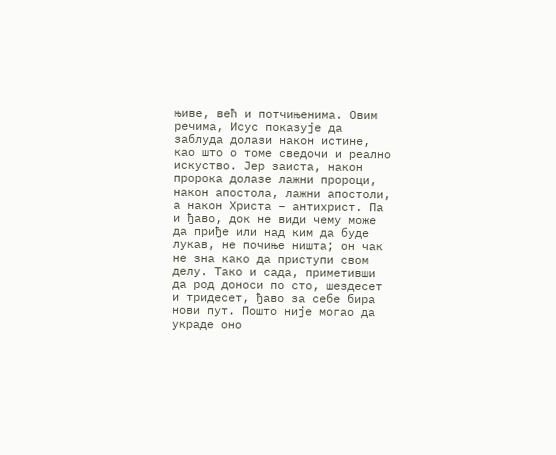њиве, већ и потчињенима. Овим речима, Исус показује да заблуда долази након истине, као што о томе сведочи и реално искуство. Јер заиста, након пророка долазе лажни пророци, након апостола, лажни апостоли, а након Христа – антихрист. Па и ђаво, док не види чему може да приђе или над ким да буде лукав, не почиње ништа; он чак не зна како да приступи свом делу. Тако и сада, приметивши да род доноси по сто, шездесет и тридесет, ђаво за себе бира нови пут. Пошто није могао да украде оно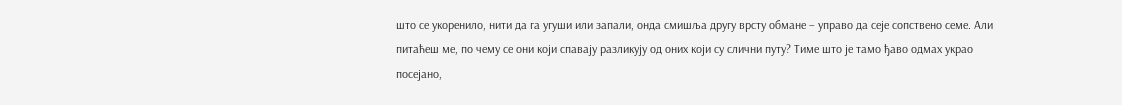што се укоренило, нити да га угуши или запали, онда смишља другу врсту обмане – управо да сеје сопствено семе. Али питаћеш ме, по чему се они који спавају разликују од оних који су слични путу? Тиме што је тамо ђаво одмах украо посејано,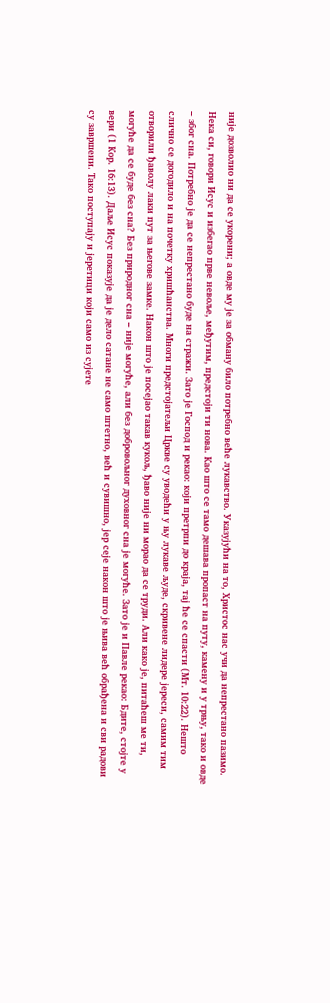није дозволио ни да се укорени; а овде му је за обману било потребно веће лукавство. Указујући на то, Христос нас учи да непрестано пазимо. Нека си, говори Исус и избегао прве невоље, међутим, предстоји ти нова. Као што се тамо дешава пропаст на путу, камену и у трњу, тако и овде – због сна. Потребно је да се непрестано буде на стражи. Зато је Господ и рекао: који претрпи до краја, тај ће се спасти (Мт. 10:22). Нешто слично се догодило и на почетку хришћанства. Многи предстојатељи Цркве су уводећи у њу лукаве људе, скривене лидере јереси, самим тим отворили ђаволу лаки пут за његове замке. Након што је посејао такав кукољ, ђаво није ни морао да се труди. Али како је, питаћеш ме ти, могуће да се буде без сна? Без природног сна – није могуће, али без добровољног духовног сна је могуће. Зато је и Павле рекао: Бдите, стојте у вери (1 Кор. 16:13). Даље Исус показује да је дело сатане не само штетно, већ и сувишно, јер сеје након што је њива већ обрађена и сви радови су завршени. Тако поступају и јеретици који само из сујете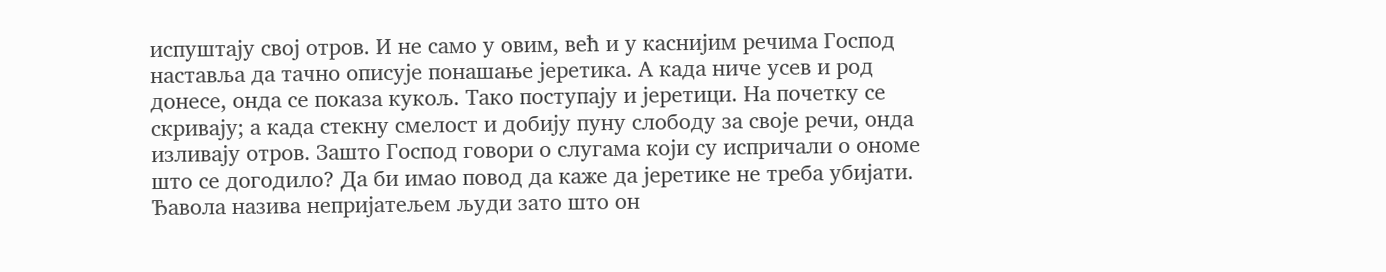испуштају свој отров. И не само у овим, већ и у каснијим речима Господ наставља да тачно описује понашање јеретика. А када ниче усев и род донесе, онда се показа кукољ. Тако поступају и јеретици. На почетку се скривају; а када стекну смелост и добију пуну слободу за своје речи, онда изливају отров. Зашто Господ говори о слугама који су испричали о ономе што се догодило? Да би имао повод да каже да јеретике не треба убијати. Ђавола назива непријатељем људи зато што он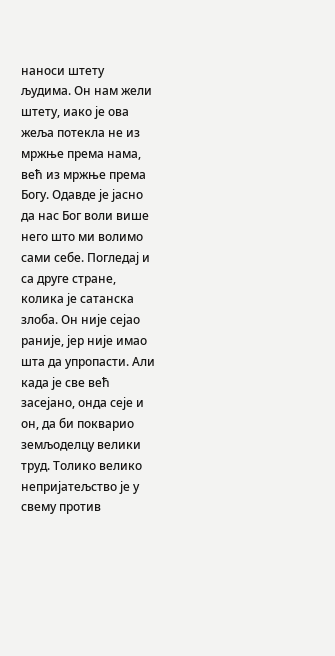наноси штету људима. Он нам жели штету, иако је ова жеља потекла не из мржње према нама, већ из мржње према Богу. Одавде је јасно да нас Бог воли више него што ми волимо сами себе. Погледај и са друге стране, колика је сатанска злоба. Он није сејао раније, јер није имао шта да упропасти. Али када је све већ засејано, онда сеје и он, да би покварио земљоделцу велики труд. Толико велико непријатељство је у свему против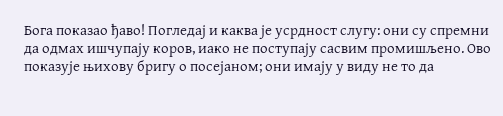Бога показао ђаво! Погледај и каква је усрдност слугу: они су спремни да одмах ишчупају коров, иако не поступају сасвим промишљено. Ово показује њихову бригу о посејаном; они имају у виду не то да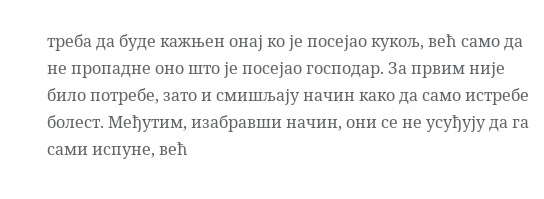треба да буде кажњен онај ко је посејао кукољ, већ само да не пропадне оно што је посејао господар. За првим није било потребе, зато и смишљају начин како да само истребе болест. Међутим, изабравши начин, они се не усуђују да га сами испуне, већ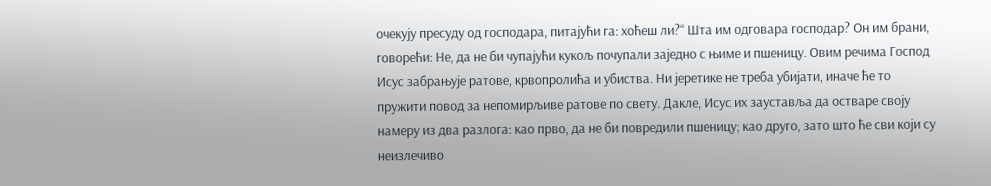очекују пресуду од господара, питајући га: хоћеш ли?“ Шта им одговара господар? Он им брани, говорећи: Не, да не би чупајући кукољ почупали заједно с њиме и пшеницу. Овим речима Господ Исус забрањује ратове, крвопролића и убиства. Ни јеретике не треба убијати, иначе ће то пружити повод за непомирљиве ратове по свету. Дакле, Исус их зауставља да остваре своју намеру из два разлога: као прво, да не би повредили пшеницу; као друго, зато што ће сви који су неизлечиво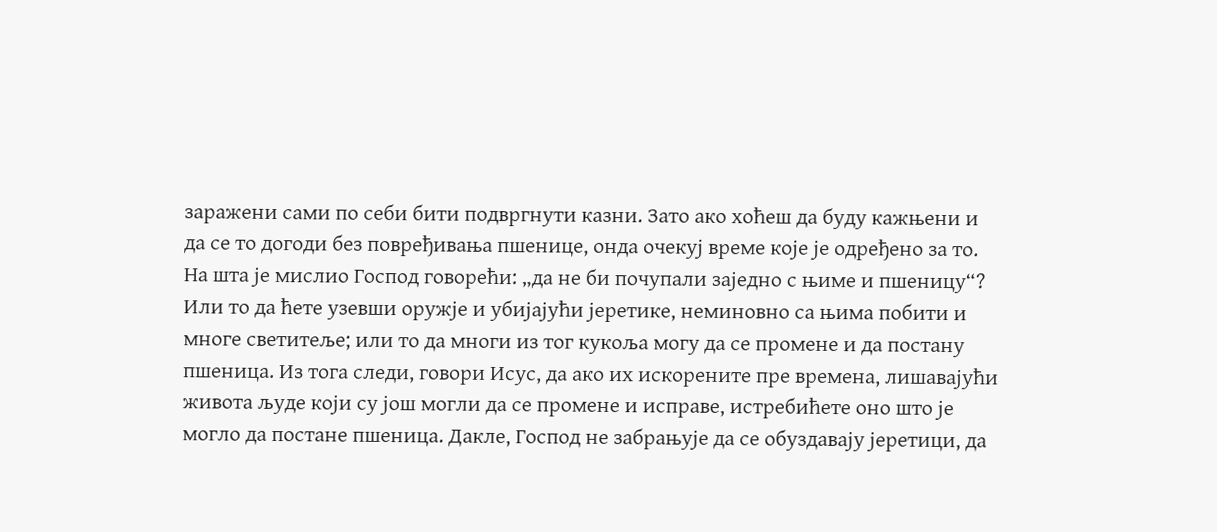заражени сами по себи бити подвргнути казни. Зато ако хоћеш да буду кажњени и да се то догоди без повређивања пшенице, онда очекуј време које је одређено за то. На шта је мислио Господ говорећи: „да не би почупали заједно с њиме и пшеницу“? Или то да ћете узевши оружје и убијајући јеретике, неминовно са њима побити и многе светитеље; или то да многи из тог кукоља могу да се промене и да постану пшеница. Из тога следи, говори Исус, да ако их искорените пре времена, лишавајући живота људе који су још могли да се промене и исправе, истребићете оно што је могло да постане пшеница. Дакле, Господ не забрањује да се обуздавају јеретици, да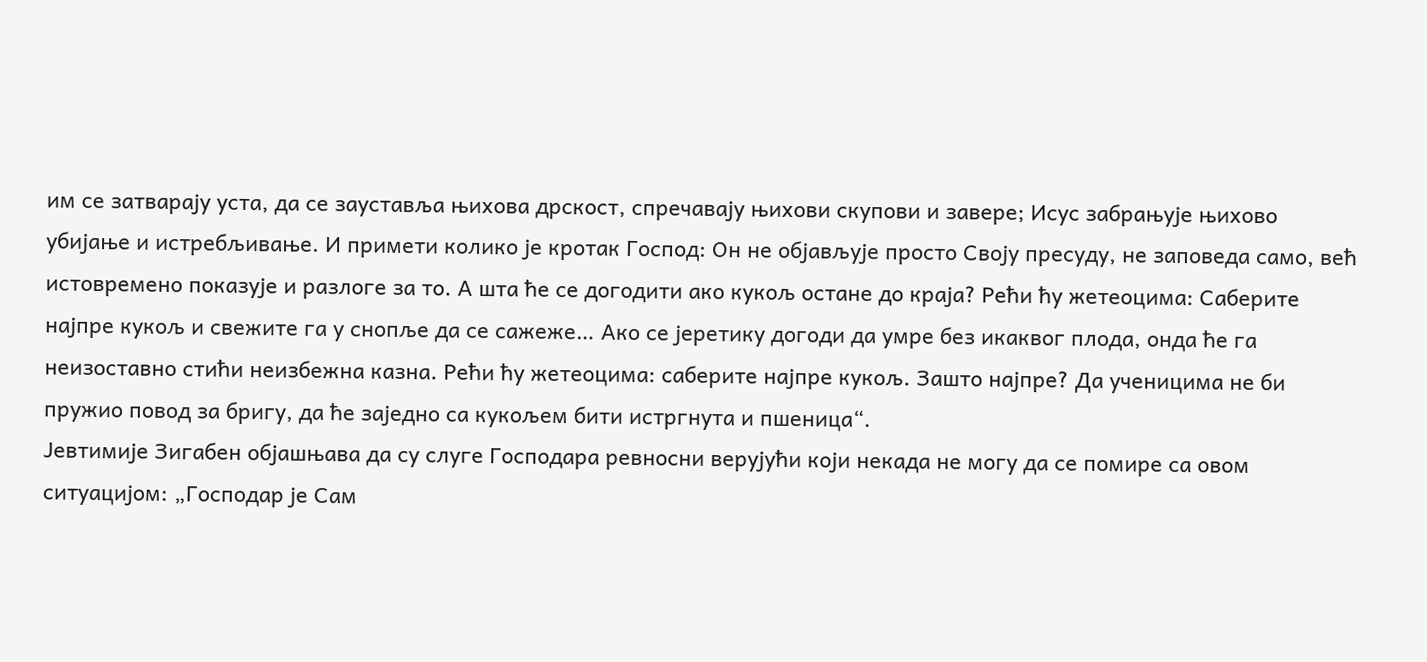им се затварају уста, да се зауставља њихова дрскост, спречавају њихови скупови и завере; Исус забрањује њихово убијање и истребљивање. И примети колико је кротак Господ: Он не објављује просто Своју пресуду, не заповеда само, већ истовремено показује и разлоге за то. А шта ће се догодити ако кукољ остане до краја? Рећи ћу жетеоцима: Саберите најпре кукољ и свежите га у снопље да се сажеже… Ако се јеретику догоди да умре без икаквог плода, онда ће га неизоставно стићи неизбежна казна. Рећи ћу жетеоцима: саберите најпре кукољ. Зашто најпре? Да ученицима не би пружио повод за бригу, да ће заједно са кукољем бити истргнута и пшеница“.
Јевтимије Зигабен објашњава да су слуге Господара ревносни верујући који некада не могу да се помире са овом ситуацијом: „Господар је Сам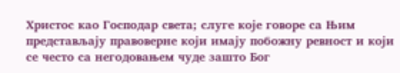Христос као Господар света; слуге које говоре са Њим представљају правоверне који имају побожну ревност и који се често са негодовањем чуде зашто Бог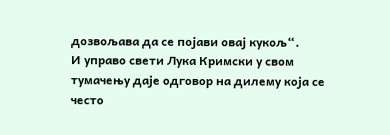дозвољава да се појави овај кукољ“.
И управо свети Лука Кримски у свом тумачењу даје одговор на дилему која се често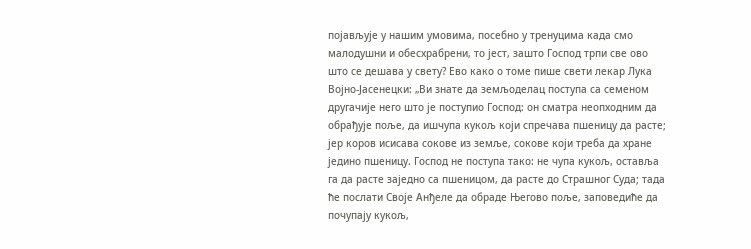појављује у нашим умовима, посебно у тренуцима када смо малодушни и обесхрабрени, то јест, зашто Господ трпи све ово што се дешава у свету? Ево како о томе пише свети лекар Лука Војно-Јасенецки: „Ви знате да земљоделац поступа са семеном другачије него што је поступио Господ: он сматра неопходним да обрађује поље, да ишчупа кукољ који спречава пшеницу да расте; јер коров исисава сокове из земље, сокове који треба да хране једино пшеницу. Господ не поступа тако: не чупа кукољ, оставља га да расте заједно са пшеницом, да расте до Страшног Суда; тада ће послати Своје Анђеле да обраде Његово поље, заповедиће да почупају кукољ,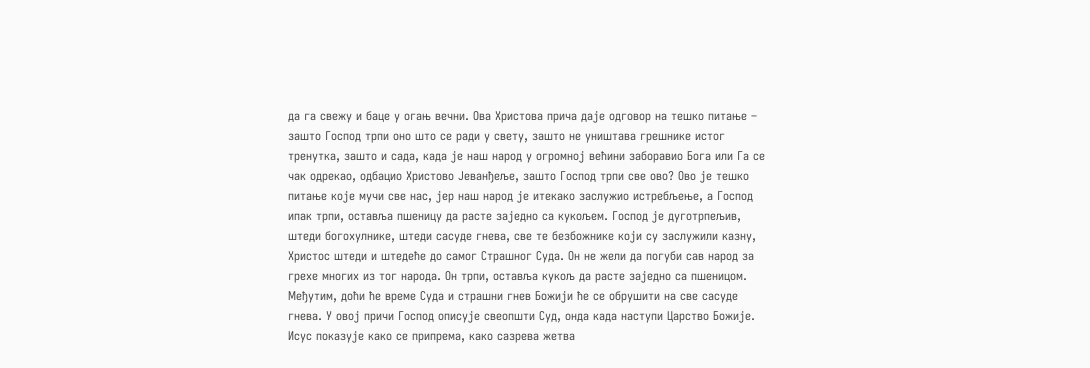да га свежу и баце у огањ вечни. Ова Христова прича даје одговор на тешко питање – зашто Господ трпи оно што се ради у свету, зашто не уништава грешнике истог тренутка, зашто и сада, када је наш народ у огромној већини заборавио Бога или Га се чак одрекао, одбацио Христово Јеванђеље, зашто Господ трпи све ово? Ово је тешко питање које мучи све нас, јер наш народ је итекако заслужио истребљење, а Господ ипак трпи, оставља пшеницу да расте заједно са кукољем. Господ је дуготрпељив, штеди богохулнике, штеди сасуде гнева, све те безбожнике који су заслужили казну, Христос штеди и штедеће до самог Страшног Суда. Он не жели да погуби сав народ за грехе многих из тог народа. Он трпи, оставља кукољ да расте заједно са пшеницом. Међутим, доћи ће време Суда и страшни гнев Божији ће се обрушити на све сасуде гнева. У овој причи Господ описује свеопшти Суд, онда када наступи Царство Божије. Исус показује како се припрема, како сазрева жетва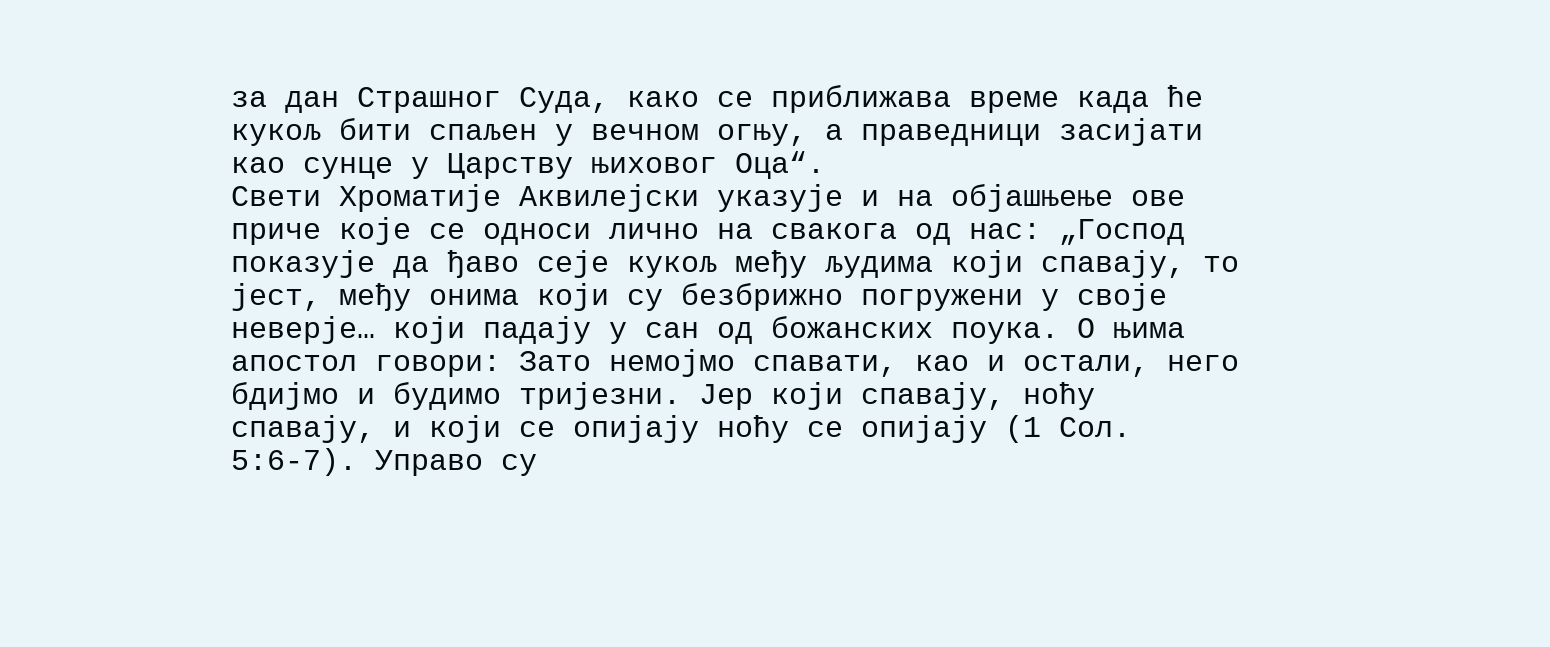за дан Страшног Суда, како се приближава време када ће кукољ бити спаљен у вечном огњу, а праведници засијати као сунце у Царству њиховог Оца“.
Свети Хроматије Аквилејски указује и на објашњење ове приче које се односи лично на свакога од нас: „Господ показује да ђаво сеје кукољ међу људима који спавају, то јест, међу онима који су безбрижно погружени у своје неверје… који падају у сан од божанских поука. О њима апостол говори: Зато немојмо спавати, као и остали, него бдијмо и будимо тријезни. Јер који спавају, ноћу спавају, и који се опијају ноћу се опијају (1 Сол. 5:6-7). Управо су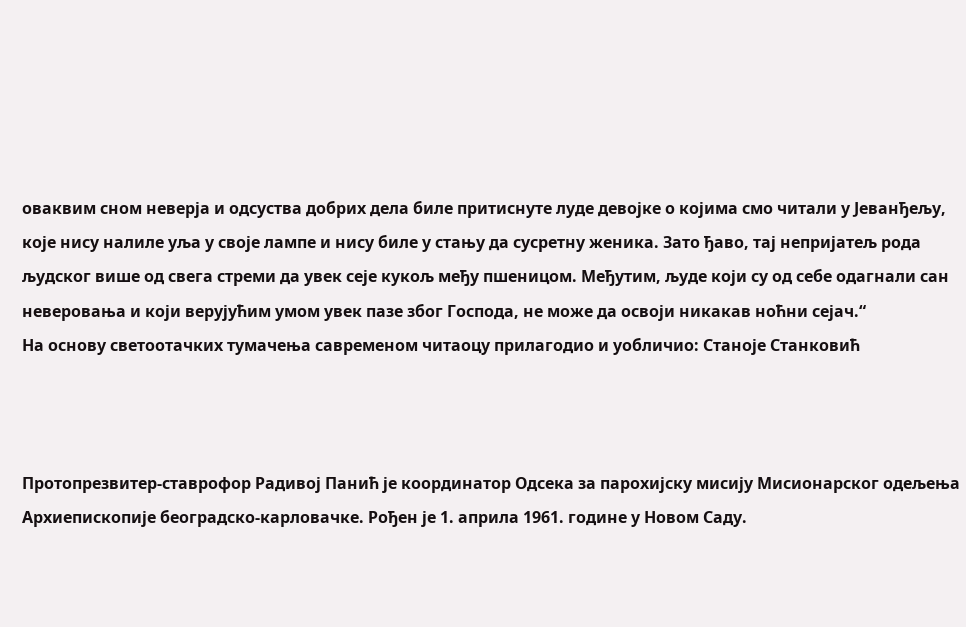оваквим сном неверја и одсуства добрих дела биле притиснуте луде девојке о којима смо читали у Јеванђељу, које нису налиле уља у своје лампе и нису биле у стању да сусретну женика. Зато ђаво, тај непријатељ рода људског више од свега стреми да увек сеје кукољ међу пшеницом. Међутим, људе који су од себе одагнали сан неверовања и који верујућим умом увек пазе због Господа, не може да освоји никакав ноћни сејач.“
На основу светоотачких тумачења савременом читаоцу прилагодио и уобличио: Станоје Станковић



Протопрезвитер-ставрофор Радивој Панић је координатор Одсека за парохијску мисију Мисионарског одељења Архиепископије београдско-карловачке. Рођен је 1. априла 1961. године у Новом Саду.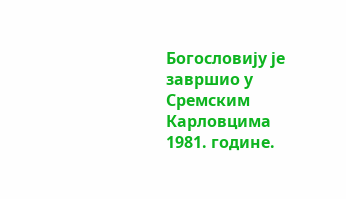Богословију је завршио у Сремским Карловцима 1981. године.